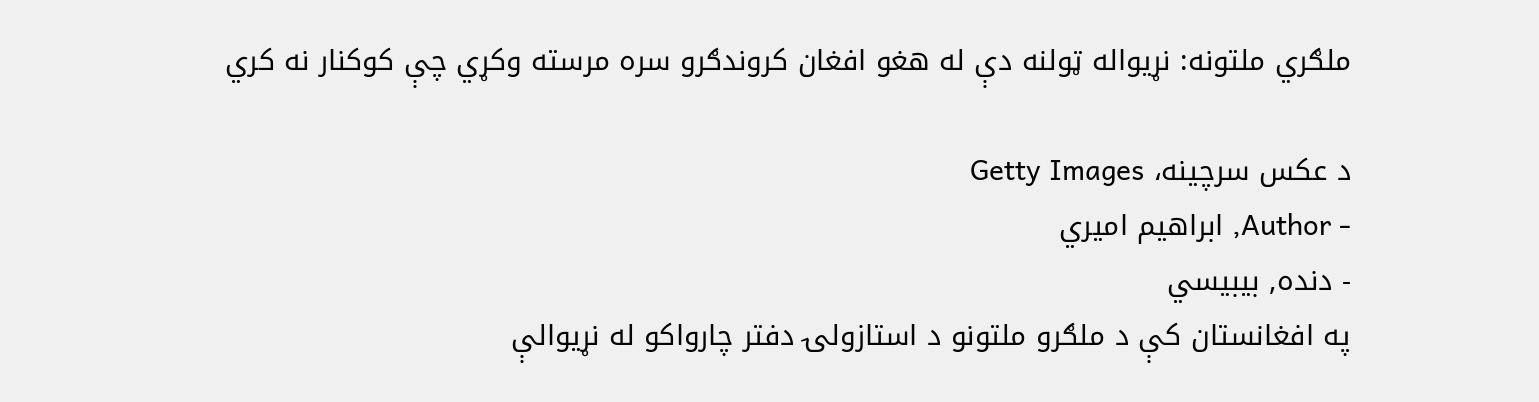ملګري ملتونه: نړیواله ټولنه دې له هغو افغان کروندګرو سره مرسته وکړي چې کوکنار نه کري

د عکس سرچینه، Getty Images
- Author, ابراهیم امیري
- دنده, بيبيسي
په افغانستان کې د ملګرو ملتونو د استازولۍ دفتر چارواکو له نړیوالې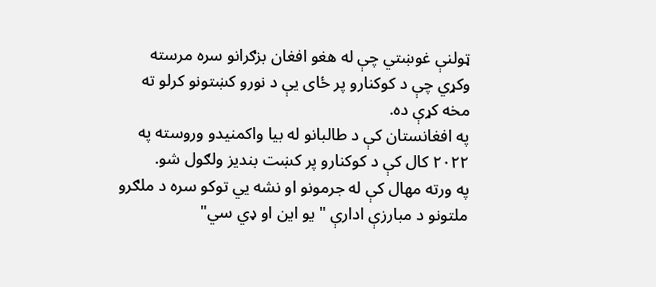ټولنې غوښتي چې له هغو افغان بزګرانو سره مرسته وکړي چې د کوکنارو پر ځای یې د نورو کښتونو کرلو ته مخه کړې ده.
په افغانستان کې د طالبانو له بیا واکمنیدو وروسته په ۲۰۲۲ کال کې د کوکنارو پر کښت بندیز ولګول شو.
په ورته مهال کې له جرمونو او نشه يي توکو سره د ملګرو ملتونو د مبارزې ادارې "یو این او ډي سي"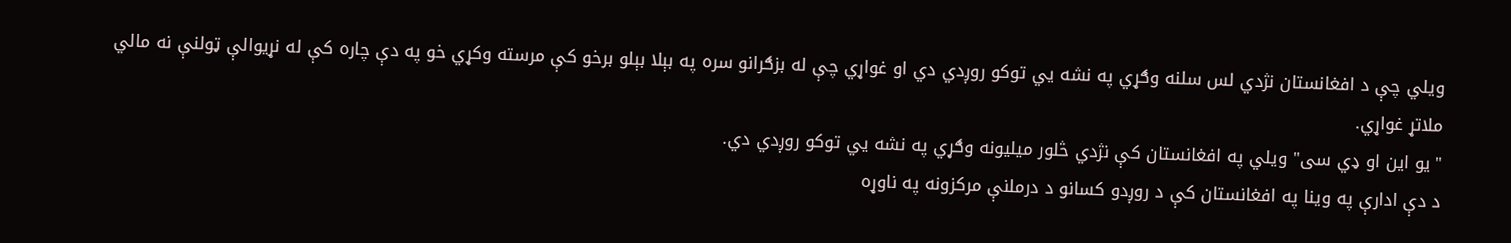ویلي چې د افغانستان نژدي لس سلنه وګړي په نشه يي توکو روږدي دي او غواړي چې له بزګرانو سره په بېلا بېلو برخو کې مرسته وکړي خو په دې چاره کې له نړیوالې ټولنې نه مالي ملاتړ غواړي.
"یو این او ډي سی" ویلي په افغانستان کې نژدي څلور میلیونه وګړي په نشه يي توکو روږدي دي.
د دې ادارې په وینا په افغانستان کې د روږدو کسانو د درملنې مرکزونه په ناوړه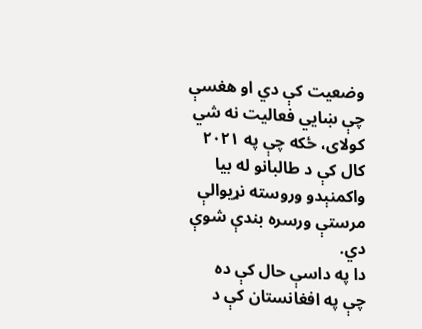وضعیت کې دي او هغسې چې ښايي فعالیت نه شي کولای، ځکه چې په ۲۰۲۱ کال کې د طالبانو له بیا واکمنېدو وروسته نړیوالې مرستې ورسره بندې شوې دي.
دا په داسې حال کې ده چې په افغانستان کې د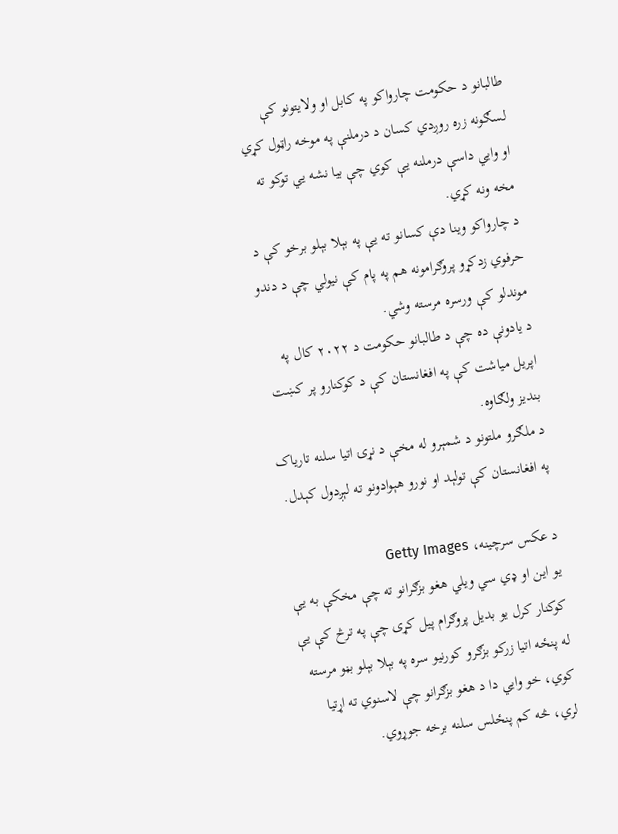طالبانو د حکومت چارواکو په کابل او ولایتونو کې لسګونه زره روږدي کسان د درملنې په موخه راټول کړي او وايي داسې درملنه یې کوي چې بیا نشه يي توکو ته مخه ونه کړي.
د چارواکو وینا دې کسانو ته یې په بېلا بېلو برخو کې د حرفوي زدکړو پروګرامونه هم په پام کې نیولي چې د دندو موندلو کې ورسره مرسته وشي.
د یادونې ده چې د طالبانو حکومت د ۲۰۲۲ کال په اپریل میاشت کې په افغانستان کې د کوکنارو پر کښت بندیز ولګاوه.
د ملګرو ملتونو د شمېرو له مخې د نړۍ اتیا سلنه تاریاک په افغانستان کې تولېد او نورو هېوادونو ته لېږدول کېدل.

د عکس سرچینه، Getty Images
یو این او ډي سي ویلي هغو بزګرانو ته چې مخکې به یې کوکنار کرل یو بدیل پروګرام پیل کړی چې په ترڅ کې یې له پنځه اتیا زرکو بزګرو کورنیو سره په بېلا بېلو بڼو مرسته کوي، خو وايي دا د هغو بزګرانو چې لاسنوي ته اړتیا لري، څه کم پنځلس سلنه برخه جوړوي.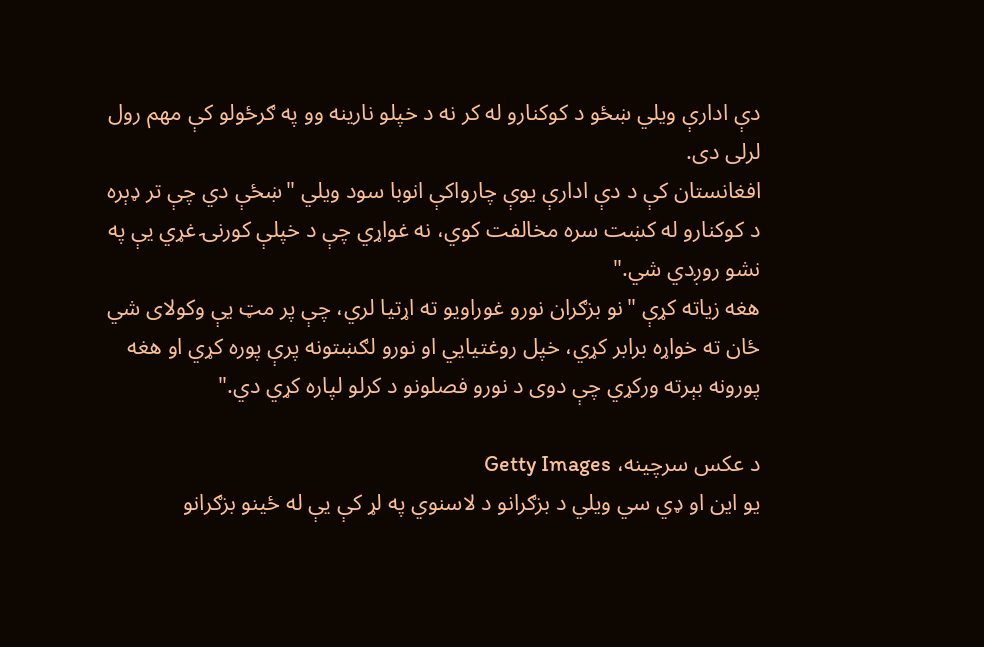دې ادارې ویلي ښځو د کوکنارو له کر نه د خپلو نارینه وو په ګرځولو کې مهم رول لرلی دی.
افغانستان کې د دې ادارې یوې چارواکې انوبا سود ویلي "ښځې دي چې تر ډېره د کوکنارو له کښت سره مخالفت کوي، نه غواړي چې د خپلې کورنۍ غړي یې په نشو روږدي شي."
هغه زیاته کړې "نو بزګران نورو غوراویو ته اړتیا لري، چې پر مټ یې وکولای شي ځان ته خواړه برابر کړي، خپل روغتیايي او نورو لګښتونه پرې پوره کړي او هغه پورونه بېرته ورکړي چې دوی د نورو فصلونو د کرلو لپاره کړي دي."

د عکس سرچینه، Getty Images
یو این او ډي سي ویلي د بزګرانو د لاسنوي په لړ کې یې له ځینو بزګرانو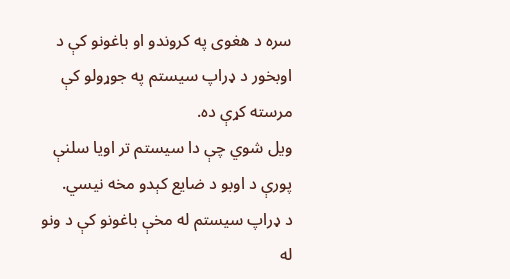سره د هغوی په کروندو او باغونو کې د اوبخور د ډراپ سیستم په جوړولو کې مرسته کړې ده.
ویل شوي چې دا سیستم تر اویا سلنې پورې د اوبو د ضایع کېدو مخه نیسي.
د ډراپ سیستم له مخې باغونو کې د ونو له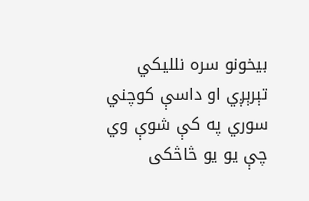بیخونو سره نللیکي تېرېږي او داسې کوچني سوري په کې شوې وي چې یو یو څاڅکی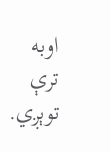اوبه ترې توېږي.